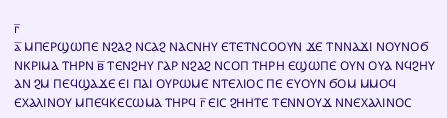ⲅ̅
ⲁ̅ ⲘⲠⲈⲢϢⲰⲠⲈ ⲚϨⲀϨ ⲚⲤⲀϨ ⲚⲀⲤⲚⲎⲨ ⲈⲦⲈⲦⲚⲤⲞⲞⲨⲚ ϪⲈ ⲦⲚⲚⲀϪⲒ ⲚⲞⲨⲚⲞϬ ⲚⲔⲢⲒⲘⲀ ⲦⲎⲢⲚ ⲃ̅ ⲦⲈⲚϨⲎⲨ ⲄⲀⲢ ⲚϨⲀϨ ⲚⲤⲞⲠ ⲦⲎⲢⲎ ⲈϢⲰⲠⲈ ⲞⲨⲚ ⲞⲨⲀ ⲚϤϨⲎⲨ ⲀⲚ ϨⲘ ⲠⲈϤϢⲀϪⲈ ⲈⲒ ⲠⲀⲒ ⲞⲨⲢⲰⲘⲈ ⲚⲦⲈⲖⲒⲞⲤ ⲠⲈ ⲈⲨⲞⲨⲚ ϬⲞⲘ ⲘⲘⲞϤ ⲈⲬⲀⲖⲒⲚⲞⲨ ⲘⲠⲈϤⲔⲈⲤⲰⲘⲀ ⲦⲎⲢϤ ⲅ̅ ⲈⲒⲤ ϨⲎⲎⲦⲈ ⲦⲈⲚⲚⲞⲨϪ ⲚⲚⲈⲬⲀⲖⲒⲚⲞⲤ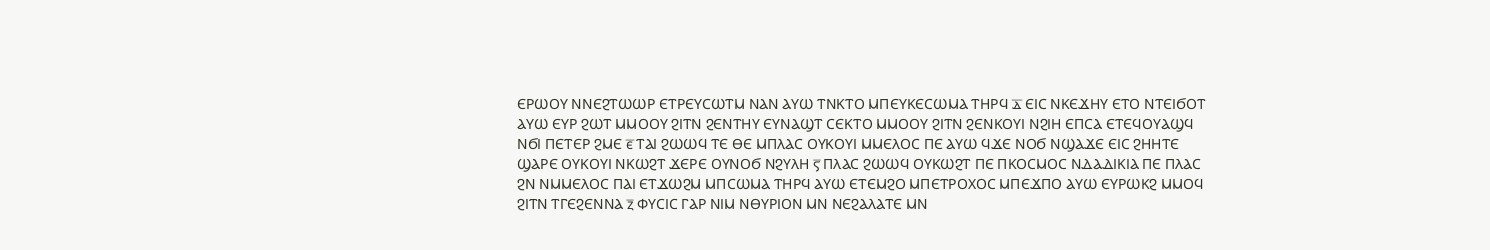ⲈⲢⲰⲞⲨ ⲚⲚⲈϨⲦⲰⲰⲢ ⲈⲦⲢⲈⲨⲤⲰⲦⲘ ⲚⲀⲚ ⲀⲨⲰ ⲦⲚⲔⲦⲞ ⲘⲠⲈⲨⲔⲈⲤⲰⲘⲀ ⲦⲎⲢϤ ⲇ̅ ⲈⲒⲤ ⲚⲔⲈϪⲎⲨ ⲈⲦⲞ ⲚⲦⲈⲒϬⲞⲦ ⲀⲨⲰ ⲈⲨⲢ ϨⲰⲦ ⲘⲘⲞⲞⲨ ϨⲒⲦⲚ ϨⲈⲚⲦⲎⲨ ⲈⲨⲚⲀϢⲦ ⲤⲈⲔⲦⲞ ⲘⲘⲞⲞⲨ ϨⲒⲦⲚ ϨⲈⲚⲔⲞⲨⲒ ⲚϨⲒⲎ ⲈⲠⲤⲀ ⲈⲦⲈϤⲞⲨⲀϢϤ ⲚϬⲒ ⲠⲈⲦⲈⲢ ϨⲘⲈ ⲉ̅ ⲦⲀⲒ ϨⲰⲰϤ ⲦⲈ ⲐⲈ ⲘⲠⲖⲀⲤ ⲞⲨⲔⲞⲨⲒ ⲘⲘⲈⲖⲞⲤ ⲠⲈ ⲀⲨⲰ ϤϪⲈ ⲚⲞϬ ⲚϢⲀϪⲈ ⲈⲒⲤ ϨⲎⲎⲦⲈ ϢⲀⲢⲈ ⲞⲨⲔⲞⲨⲒ ⲚⲔⲰϨⲦ ϪⲈⲢⲈ ⲞⲨⲚⲞϬ ⲚϨⲨⲖⲎ ⲋ̅ ⲠⲖⲀⲤ ϨⲰⲰϤ ⲞⲨⲔⲰϨⲦ ⲠⲈ ⲠⲔⲞⲤⲘⲞⲤ ⲚⲆⲀⲆⲒⲔⲒⲀ ⲠⲈ ⲠⲖⲀⲤ ϨⲚ ⲚⲘⲘⲈⲖⲞⲤ ⲠⲀⲒ ⲈⲦϪⲰϨⲘ ⲘⲠⲤⲰⲘⲀ ⲦⲎⲢϤ ⲀⲨⲰ ⲈⲦⲈⲘϨⲞ ⲘⲠⲈⲦⲢⲞⲬⲞⲤ ⲘⲠⲈϪⲠⲞ ⲀⲨⲰ ⲈⲨⲢⲰⲔϨ ⲘⲘⲞϤ ϨⲒⲦⲚ ⲦⲄⲈϨⲈⲚⲚⲀ ⲍ̅ ⲪⲨⲤⲒⲤ ⲄⲀⲢ ⲚⲒⲘ ⲚⲐⲨⲢⲒⲞⲚ ⲘⲚ ⲚⲈϨⲀⲖⲀⲦⲈ ⲘⲚ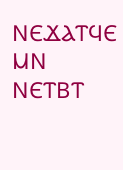ⲚⲈϪⲀⲦϤⲈ ⲘⲚ ⲚⲈⲦⲂⲦ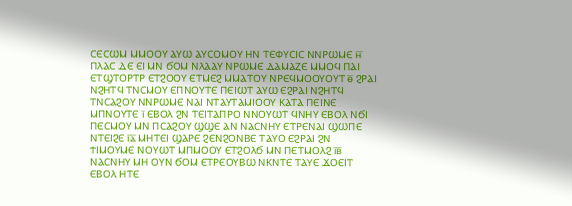ⲤⲈⲤⲰⲘ ⲘⲘⲞⲞⲨ ⲀⲨⲰ ⲀⲨⲤⲞⲘⲞⲨ ⲎⲚ ⲦⲈⲪⲨⲤⲒⲤ ⲚⲚⲢⲰⲘⲈ ⲏ̅ ⲠⲖⲀⲤ ⲆⲈ ⲈⲒ ⲘⲚ ϬⲞⲘ ⲚⲖⲀⲀⲨ ⲚⲢⲰⲘⲈ ⲆⲀⲘⲀⲌⲈ ⲘⲘⲞϤ ⲠⲀⲒ ⲈⲦϢⲦⲞⲢⲦⲢ ⲈⲦϨⲞⲞⲨ ⲈⲦⲘⲈϨ ⲘⲘⲀⲦⲞⲨ ⲚⲢⲈϤⲘⲞⲞⲨⲞⲨⲦ ⲑ̅ ϨⲢⲀⲒ ⲚϨⲎⲦϤ ⲦⲚⲤⲘⲞⲨ ⲈⲠⲚⲞⲨⲦⲈ ⲠⲈⲒⲰⲦ ⲀⲨⲰ ⲈϨⲢⲀⲒ ⲚϨⲎⲦϤ ⲦⲚⲤⲀϨⲞⲨ ⲚⲚⲢⲰⲘⲈ ⲚⲀⲒ ⲚⲦⲀⲨⲦⲀⲘⲒⲞⲞⲨ ⲔⲀⲦⲀ ⲠⲈⲒⲚⲈ ⲘⲠⲚⲞⲨⲦⲈ ⲓ̅ ⲈⲂⲞⲖ ϨⲚ ⲦⲈⲒⲦⲀⲠⲢⲞ ⲚⲚⲞⲨⲰⲦ ϤⲚⲎⲨ ⲈⲂⲞⲖ ⲚϬⲒ ⲠⲈⲤⲘⲞⲨ ⲘⲚ ⲠⲤⲀϨⲞⲨ ϢϢⲈ ⲀⲚ ⲚⲀⲤⲚⲎⲨ ⲈⲦⲢⲈⲚⲀⲒ ϢⲰⲠⲈ ⲚⲦⲈⲒϨⲈ ⲓ̅ⲁ̅ ⲘⲎⲦⲈⲒ ϢⲀⲢⲈ ϨⲈⲚϨⲞⲚⲂⲈ ⲦⲀⲨⲞ ⲈϨⲢⲀⲒ ϨⲚ ϮⲒⲘⲞⲨⲘⲈ ⲚⲞⲨⲰⲦ ⲘⲠⲘⲞⲞⲨ ⲈⲦϨⲞⲖϬ ⲘⲚ ⲠⲈⲦⲘⲞⲖϨ ⲓ̅ⲃ̅ ⲚⲀⲤⲚⲎⲨ ⲘⲎ ⲞⲨⲚ ϬⲞⲘ ⲈⲦⲢⲈⲞⲨⲂⲰ ⲚⲔⲚⲦⲈ ⲦⲀⲨⲈ ϪⲞⲈⲒⲦ ⲈⲂⲞⲖ ⲎⲦⲈ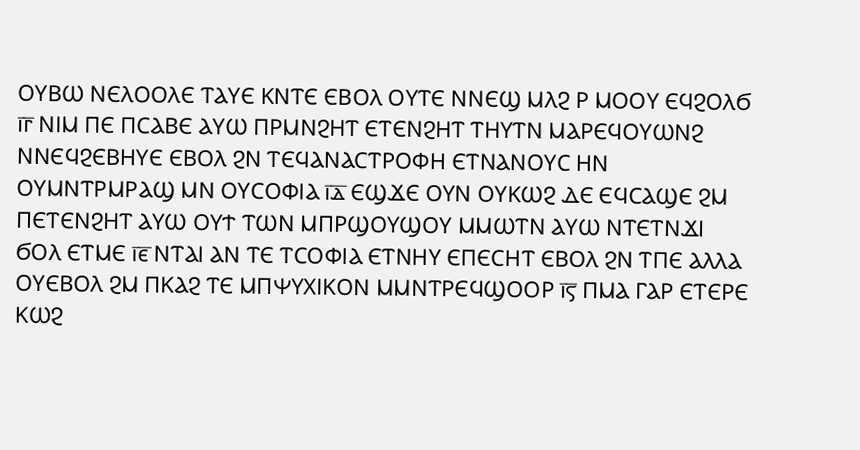ⲞⲨⲂⲰ ⲚⲈⲖⲞⲞⲖⲈ ⲦⲀⲨⲈ ⲔⲚⲦⲈ ⲈⲂⲞⲖ ⲞⲨⲦⲈ ⲚⲚⲈϢ ⲘⲖϨ Ⲣ ⲘⲞⲞⲨ ⲈϤϨⲞⲖϬ ⲓ̅ⲅ̅ ⲚⲒⲘ ⲠⲈ ⲠⲤⲀⲂⲈ ⲀⲨⲰ ⲠⲢⲘⲚϨⲎⲦ ⲈⲦⲈⲚϨⲎⲦ ⲦⲎⲨⲦⲚ ⲘⲀⲢⲈϤⲞⲨⲰⲚϨ ⲚⲚⲈϤϨⲈⲂⲎⲨⲈ ⲈⲂⲞⲖ ϨⲚ ⲦⲈϤⲀⲚⲀⲤⲦⲢⲞⲪⲎ ⲈⲦⲚⲀⲚⲞⲨⲤ ⲎⲚ ⲞⲨⲘⲚⲦⲢⲘⲢⲀϢ ⲘⲚ ⲞⲨⲤⲞⲪⲒⲀ ⲓ̅ⲇ̅ ⲈϢϪⲈ ⲞⲨⲚ ⲞⲨⲔⲰϨ ⲆⲈ ⲈϤⲤⲀϢⲈ ϨⲘ ⲠⲈⲦⲈⲚϨⲎⲦ ⲀⲨⲰ ⲞⲨϮ ⲦⲰⲚ ⲘⲠⲢϢⲞⲨϢⲞⲨ ⲘⲘⲰⲦⲚ ⲀⲨⲰ ⲚⲦⲈⲦⲚϪⲒ ϬⲞⲖ ⲈⲦⲘⲈ ⲓ̅ⲉ̅ ⲚⲦⲀⲒ ⲀⲚ ⲦⲈ ⲦⲤⲞⲪⲒⲀ ⲈⲦⲚⲎⲨ ⲈⲠⲈⲤⲎⲦ ⲈⲂⲞⲖ ϨⲚ ⲦⲠⲈ ⲀⲖⲖⲀ ⲞⲨⲈⲂⲞⲖ ϨⲘ ⲠⲔⲀϨ ⲦⲈ ⲘⲠⲮⲨⲬⲒⲔⲞⲚ ⲘⲘⲚⲦⲢⲈϤϢⲞⲞⲢ ⲓ̅ⲋ̅ ⲠⲘⲀ ⲄⲀⲢ ⲈⲦⲈⲢⲈ ⲔⲰϨ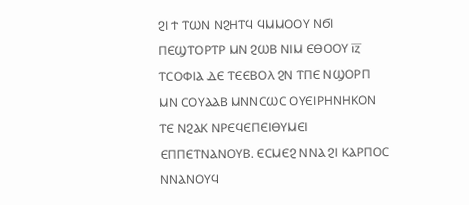ϨⲒ Ϯ ⲦⲰⲚ ⲚϨⲎⲦϤ ϤⲘⲘⲞⲞⲨ ⲚϬⲒ ⲠⲈϢⲦⲞⲢⲦⲢ ⲘⲚ ϨⲰⲂ ⲚⲒⲘ ⲈⲐⲞⲞⲨ ⲓ̅ⲍ̅ ⲦⲤⲞⲪⲒⲀ ⲆⲈ ⲦⲈⲈⲂⲞⲖ ϨⲚ ⲦⲠⲈ ⲚϢⲞⲢⲠ ⲘⲚ ⲤⲞⲨⲀⲀⲂ ⲘⲚⲚⲤⲰⲤ ⲞⲨⲈⲒⲢⲎⲚⲎⲔⲞⲚ ⲦⲈ ⲚϨⲀⲔ ⲚⲢⲈϤⲈⲠⲈⲒⲐⲨⲘⲈⲒ ⲈⲠⲠⲈⲦⲚⲀⲚⲞⲨⲂ. ⲈⲤⲘⲈϨ ⲚⲚⲀ ϨⲒ ⲔⲀⲢⲠⲞⲤ ⲚⲚⲀⲚⲞⲨϤ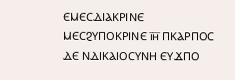ⲈⲘⲈⲤⲆⲒⲀⲔⲢⲒⲚⲈ ⲘⲈⲤϨⲨⲠⲞⲔⲢⲒⲚⲈ ⲓ̅ⲏ̅ ⲠⲔⲀⲢⲠⲞⲤ ⲆⲈ ⲚⲆⲒⲔⲀⲒⲞⲤⲨⲚⲎ ⲈⲨϪⲠⲞ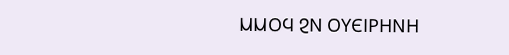ⲘⲘⲞϤ ϨⲚ ⲞⲨⲈⲒⲢⲎⲚⲎ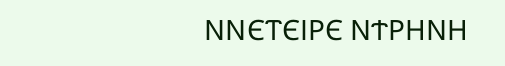ⲚⲚⲈⲦⲈⲒⲢⲈ ⲚϮⲢⲎⲚⲎ